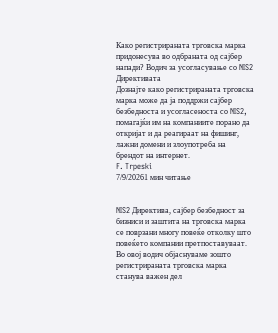Како регистрираната трговска марка придонесува во одбраната од сајбер напади? Водич за усогласување со NIS2 Директивата
Дознајте како регистрираната трговска марка може да ја поддржи сајбер безбедноста и усогласеноста со NIS2, помагајќи им на компаниите порано да откријат и да реагираат на фишинг, лажни домени и злоупотреба на брендот на интернет.
F. Trpeski
7/9/20261 мин читање


NIS2 Директива, сајбер безбедност за бизниси и заштита на трговска марка се поврзани многу повеќе отколку што повеќето компании претпоставуваат. Во овој водич објаснуваме зошто регистрираната трговска марка станува важен дел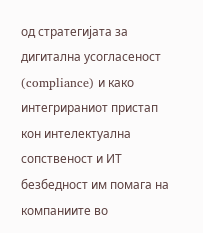од стратегијата за дигитална усогласеност (compliance) и како интегрираниот пристап кон интелектуална сопственост и ИТ безбедност им помага на компаниите во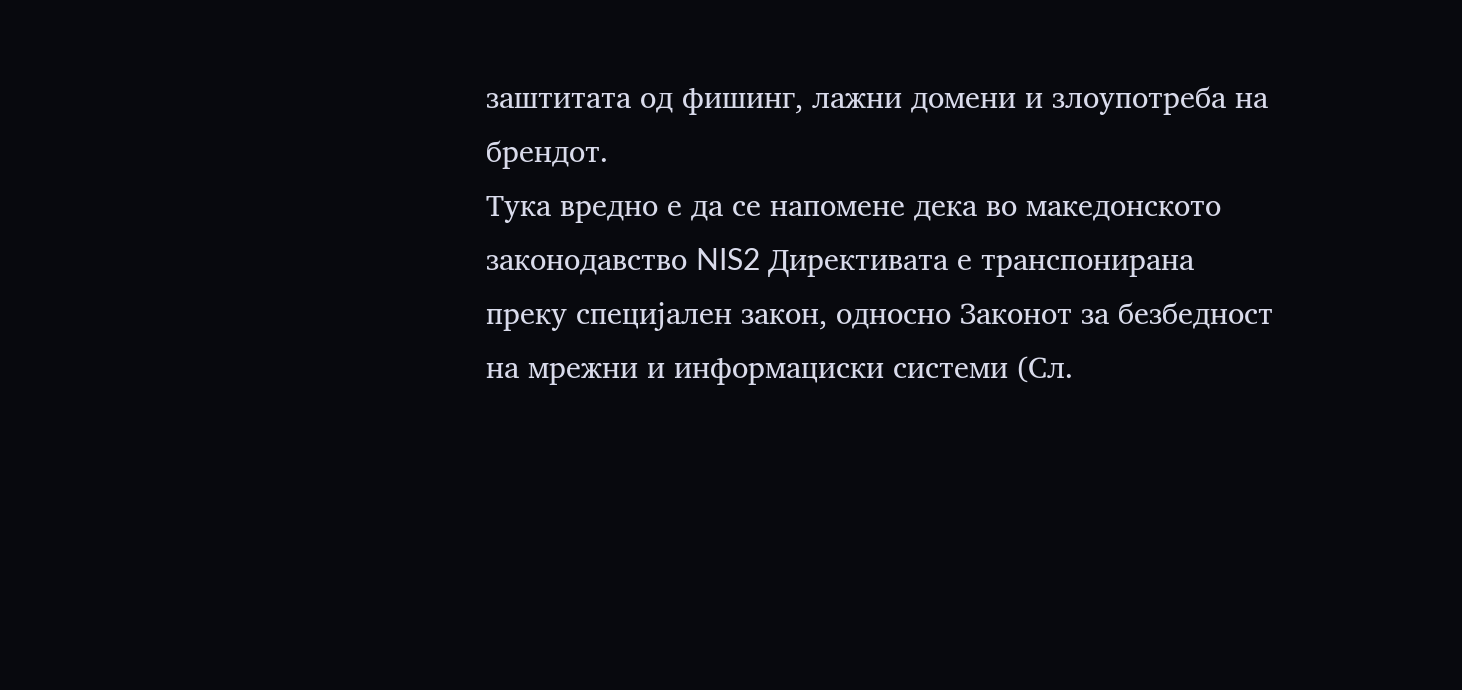заштитата од фишинг, лажни домени и злоупотреба на брендот.
Тука вредно е да се напомене дека во македонското законодавство NIS2 Директивата е транспонирана преку специјален закон, односно Законот за безбедност на мрежни и информациски системи (Сл.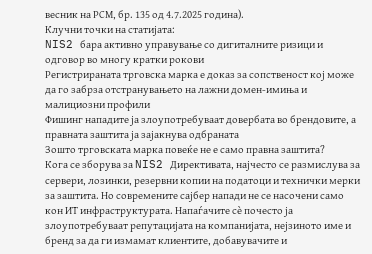весник на РСМ, бр. 135 од 4.7.2025 година).
Клучни точки на статијата:
NIS2 бара активно управување со дигиталните ризици и одговор во многу кратки рокови
Регистрираната трговска марка е доказ за сопственост кој може да го забрза отстранувањето на лажни домен-имиња и малициозни профили
Фишинг нападите ја злоупотребуваат довербата во брендовите, а правната заштита ја зајакнува одбраната
Зошто трговската марка повеќе не е само правна заштита?
Кога се зборува за NIS2 Директивата, најчесто се размислува за сервери, лозинки, резервни копии на податоци и технички мерки за заштита. Но современите сајбер напади не се насочени само кон ИТ инфраструктурата. Напаѓачите сè почесто ја злоупотребуваат репутацијата на компанијата, нејзиното име и бренд за да ги измамат клиентите, добавувачите и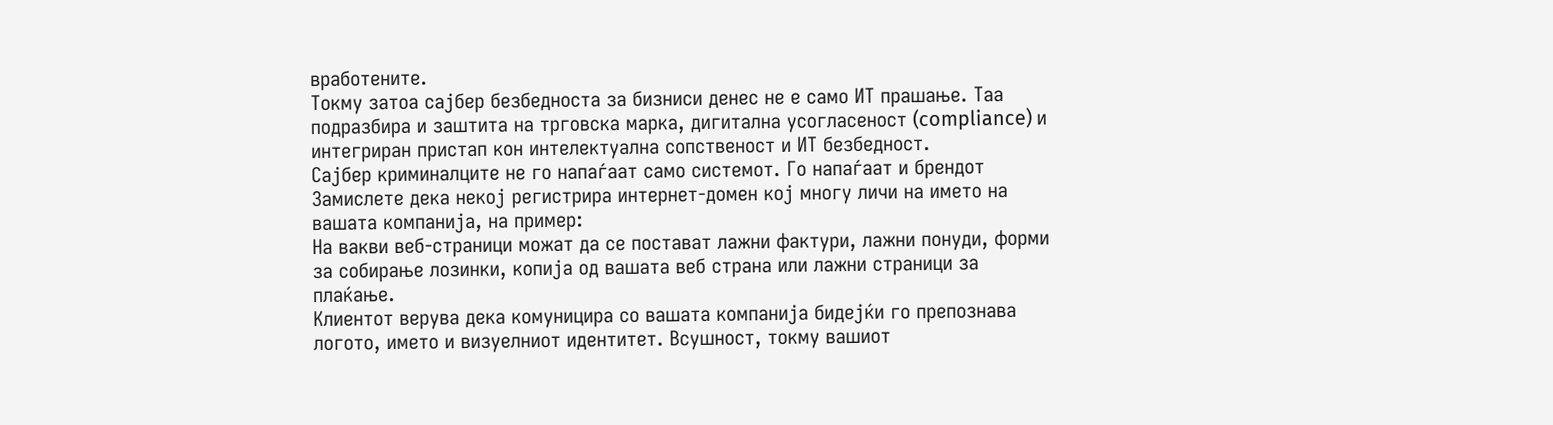вработените.
Токму затоа сајбер безбедноста за бизниси денес не е само ИТ прашање. Таа подразбира и заштита на трговска марка, дигитална усогласеност (compliance) и интегриран пристап кон интелектуална сопственост и ИТ безбедност.
Сајбер криминалците не го напаѓаат само системот. Го напаѓаат и брендот
Замислете дека некој регистрира интернет-домен кој многу личи на името на вашата компанија, на пример:
На вакви веб-страници можат да се постават лажни фактури, лажни понуди, форми за собирање лозинки, копија од вашата веб страна или лажни страници за плаќање.
Клиентот верува дека комуницира со вашата компанија бидејќи го препознава логото, името и визуелниот идентитет. Всушност, токму вашиот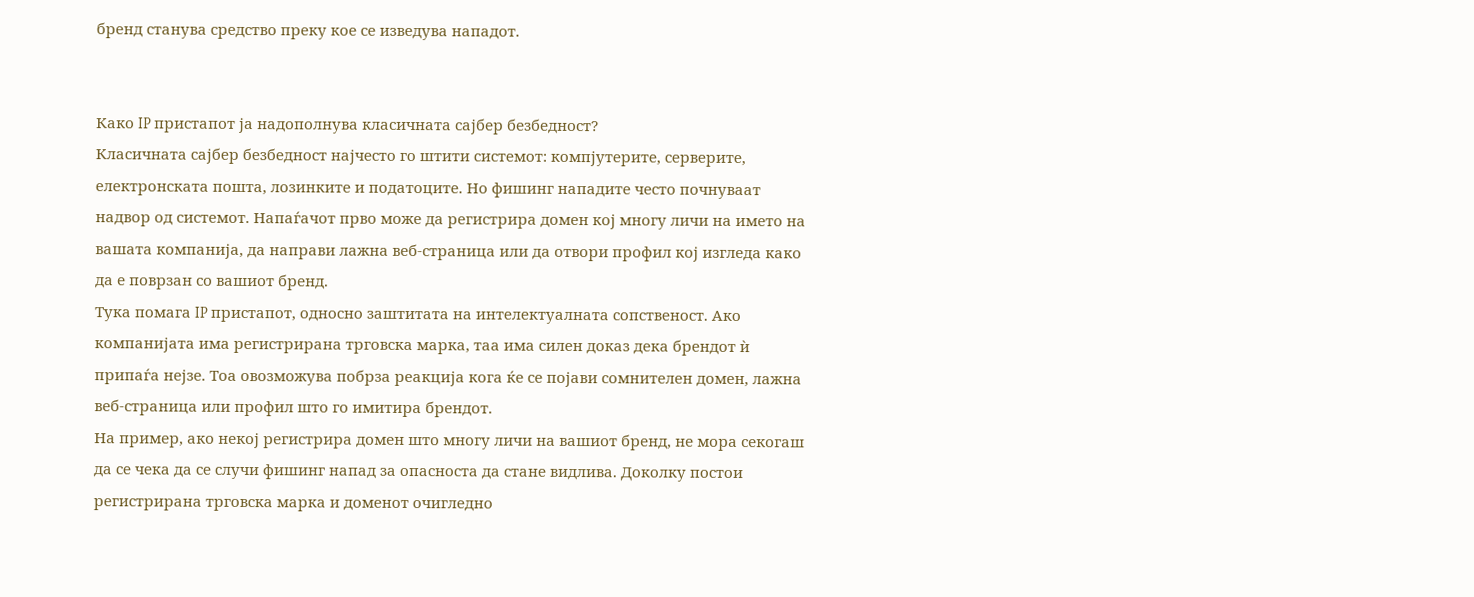бренд станува средство преку кое се изведува нападот.


Како IP пристапот ја надополнува класичната сајбер безбедност?
Класичната сајбер безбедност најчесто го штити системот: компјутерите, серверите, електронската пошта, лозинките и податоците. Но фишинг нападите често почнуваат надвор од системот. Напаѓачот прво може да регистрира домен кој многу личи на името на вашата компанија, да направи лажна веб-страница или да отвори профил кој изгледа како да е поврзан со вашиот бренд.
Тука помага IP пристапот, односно заштитата на интелектуалната сопственост. Ако компанијата има регистрирана трговска марка, таа има силен доказ дека брендот ѝ припаѓа нејзе. Тоа овозможува побрза реакција кога ќе се појави сомнителен домен, лажна веб-страница или профил што го имитира брендот.
На пример, ако некој регистрира домен што многу личи на вашиот бренд, не мора секогаш да се чека да се случи фишинг напад за опасноста да стане видлива. Доколку постои регистрирана трговска марка и доменот очигледно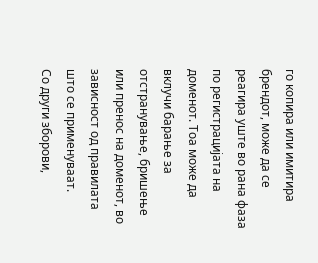го копира или имитира брендот, може да се реагира уште во рана фаза по регистрацијата на доменот. Тоа може да вклучи барање за отстранување, бришење или пренос на доменот, во зависност од правилата што се применуваат.
Со други зборови,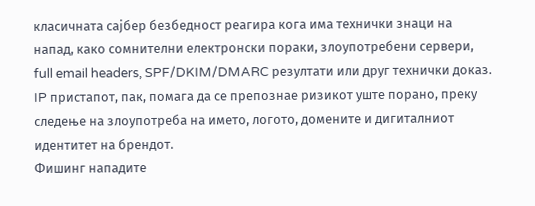класичната сајбер безбедност реагира кога има технички знаци на напад, како сомнителни електронски пораки, злоупотребени сервери, full email headers, SPF/DKIM/DMARC резултати или друг технички доказ. IP пристапот, пак, помага да се препознае ризикот уште порано, преку следење на злоупотреба на името, логото, домените и дигиталниот идентитет на брендот.
Фишинг нападите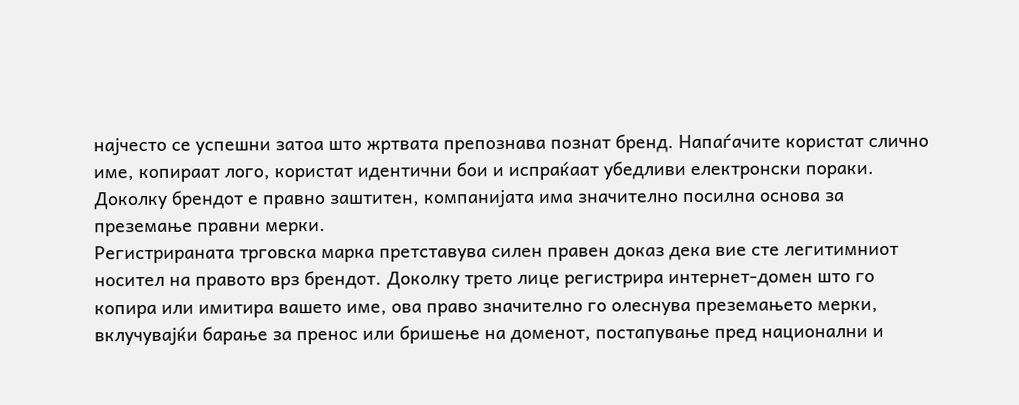најчесто се успешни затоа што жртвата препознава познат бренд. Напаѓачите користат слично име, копираат лого, користат идентични бои и испраќаат убедливи електронски пораки. Доколку брендот е правно заштитен, компанијата има значително посилна основа за преземање правни мерки.
Регистрираната трговска марка претставува силен правен доказ дека вие сте легитимниот носител на правото врз брендот. Доколку трето лице регистрира интернет-домен што го копира или имитира вашето име, ова право значително го олеснува преземањето мерки, вклучувајќи барање за пренос или бришење на доменот, постапување пред национални и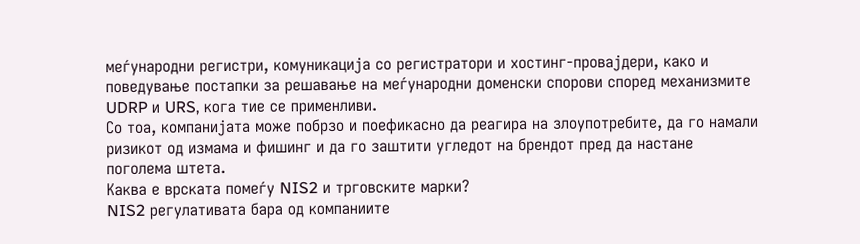меѓународни регистри, комуникација со регистратори и хостинг-провајдери, како и поведување постапки за решавање на меѓународни доменски спорови според механизмите UDRP и URS, кога тие се применливи.
Со тоа, компанијата може побрзо и поефикасно да реагира на злоупотребите, да го намали ризикот од измама и фишинг и да го заштити угледот на брендот пред да настане поголема штета.
Каква е врската помеѓу NIS2 и трговските марки?
NIS2 регулативата бара од компаниите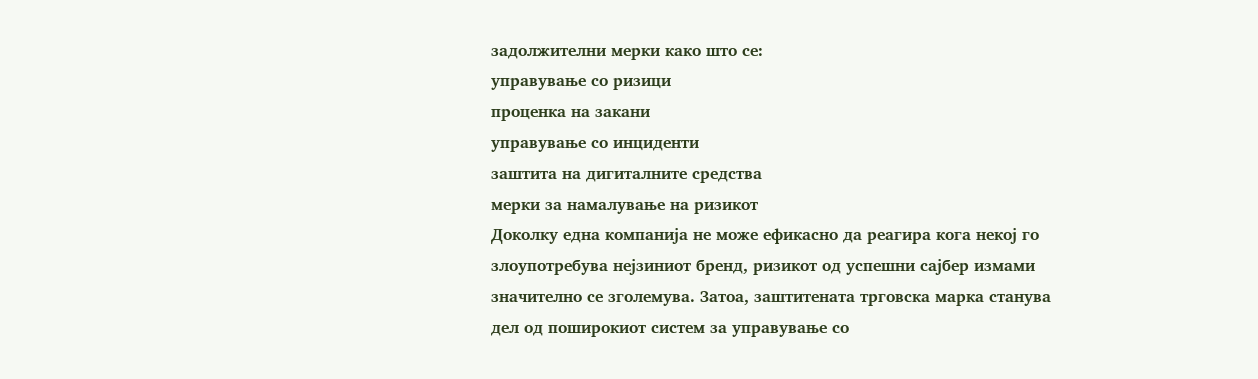задолжителни мерки како што се:
управување со ризици
проценка на закани
управување со инциденти
заштита на дигиталните средства
мерки за намалување на ризикот
Доколку една компанија не може ефикасно да реагира кога некој го злоупотребува нејзиниот бренд, ризикот од успешни сајбер измами значително се зголемува. Затоа, заштитената трговска марка станува дел од поширокиот систем за управување со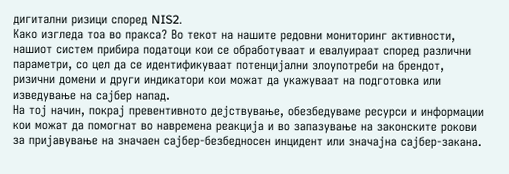дигитални ризици според NIS2.
Како изгледа тоа во пракса? Во текот на нашите редовни мониторинг активности, нашиот систем прибира податоци кои се обработуваат и евалуираат според различни параметри, со цел да се идентификуваат потенцијални злоупотреби на брендот, ризични домени и други индикатори кои можат да укажуваат на подготовка или изведување на сајбер напад.
На тој начин, покрај превентивното дејствување, обезбедуваме ресурси и информации кои можат да помогнат во навремена реакција и во запазување на законските рокови за пријавување на значаен сајбер-безбедносен инцидент или значајна сајбер-закана.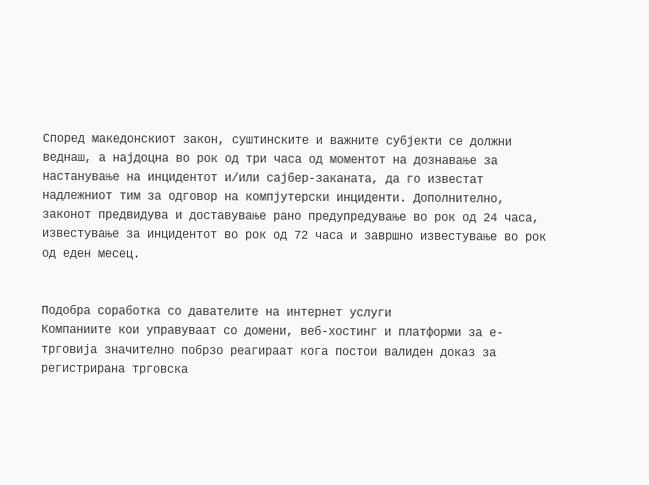Според македонскиот закон, суштинските и важните субјекти се должни веднаш, а најдоцна во рок од три часа од моментот на дознавање за настанување на инцидентот и/или сајбер-заканата, да го известат надлежниот тим за одговор на компјутерски инциденти. Дополнително, законот предвидува и доставување рано предупредување во рок од 24 часа, известување за инцидентот во рок од 72 часа и завршно известување во рок од еден месец.


Подобра соработка со давателите на интернет услуги
Компаниите кои управуваат со домени, веб-хостинг и платформи за е-трговија значително побрзо реагираат кога постои валиден доказ за регистрирана трговска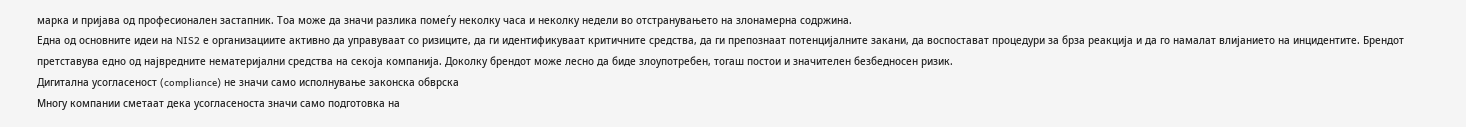марка и пријава од професионален застапник. Тоа може да значи разлика помеѓу неколку часа и неколку недели во отстранувањето на злонамерна содржина.
Една од основните идеи на NIS2 е организациите активно да управуваат со ризиците, да ги идентификуваат критичните средства, да ги препознаат потенцијалните закани, да воспостават процедури за брза реакција и да го намалат влијанието на инцидентите. Брендот претставува едно од највредните нематеријални средства на секоја компанија. Доколку брендот може лесно да биде злоупотребен, тогаш постои и значителен безбедносен ризик.
Дигитална усогласеност (compliance) не значи само исполнување законска обврска
Многу компании сметаат дека усогласеноста значи само подготовка на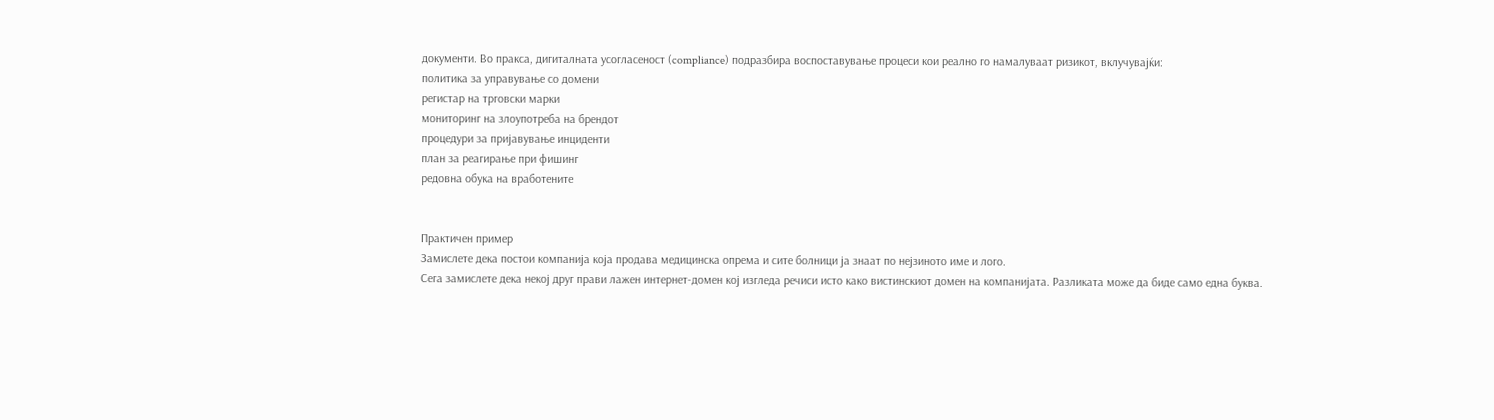документи. Во пракса, дигиталната усогласеност (compliance) подразбира воспоставување процеси кои реално го намалуваат ризикот, вклучувајќи:
политика за управување со домени
регистар на трговски марки
мониторинг на злоупотреба на брендот
процедури за пријавување инциденти
план за реагирање при фишинг
редовна обука на вработените


Практичен пример
Замислете дека постои компанија која продава медицинска опрема и сите болници ја знаат по нејзиното име и лого.
Сега замислете дека некој друг прави лажен интернет-домен кој изгледа речиси исто како вистинскиот домен на компанијата. Разликата може да биде само една буква.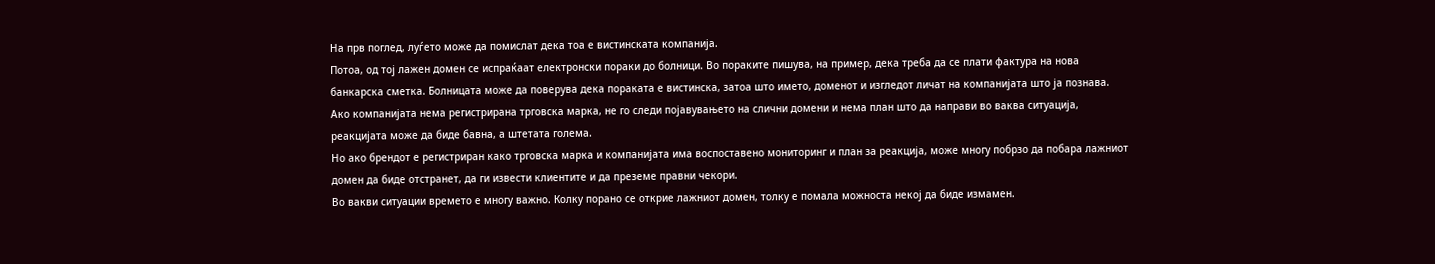На прв поглед, луѓето може да помислат дека тоа е вистинската компанија.
Потоа, од тој лажен домен се испраќаат електронски пораки до болници. Во пораките пишува, на пример, дека треба да се плати фактура на нова банкарска сметка. Болницата може да поверува дека пораката е вистинска, затоа што името, доменот и изгледот личат на компанијата што ја познава.
Ако компанијата нема регистрирана трговска марка, не го следи појавувањето на слични домени и нема план што да направи во ваква ситуација, реакцијата може да биде бавна, а штетата голема.
Но ако брендот е регистриран како трговска марка и компанијата има воспоставено мониторинг и план за реакција, може многу побрзо да побара лажниот домен да биде отстранет, да ги извести клиентите и да преземе правни чекори.
Во вакви ситуации времето е многу важно. Колку порано се открие лажниот домен, толку е помала можноста некој да биде измамен.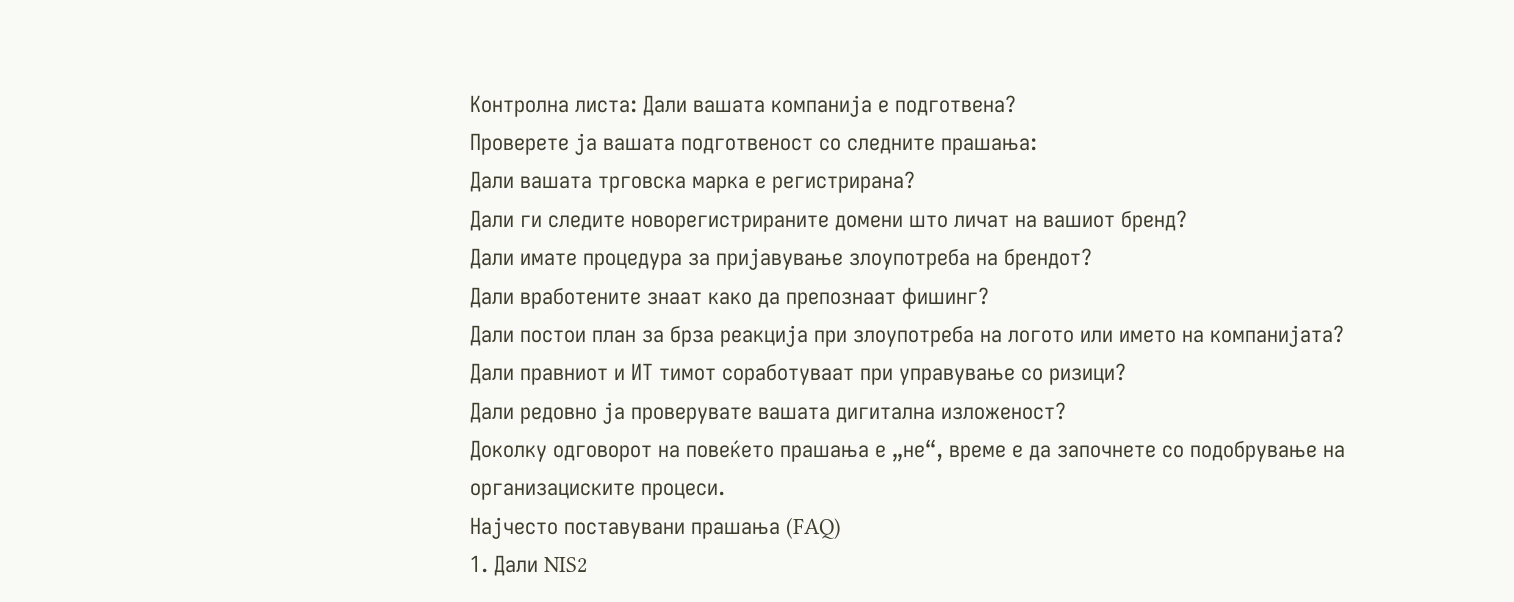Контролна листа: Дали вашата компанија е подготвена?
Проверете ја вашата подготвеност со следните прашања:
Дали вашата трговска марка е регистрирана?
Дали ги следите новорегистрираните домени што личат на вашиот бренд?
Дали имате процедура за пријавување злоупотреба на брендот?
Дали вработените знаат како да препознаат фишинг?
Дали постои план за брза реакција при злоупотреба на логото или името на компанијата?
Дали правниот и ИТ тимот соработуваат при управување со ризици?
Дали редовно ја проверувате вашата дигитална изложеност?
Доколку одговорот на повеќето прашања е „не“, време е да започнете со подобрување на организациските процеси.
Најчесто поставувани прашања (FAQ)
1. Дали NIS2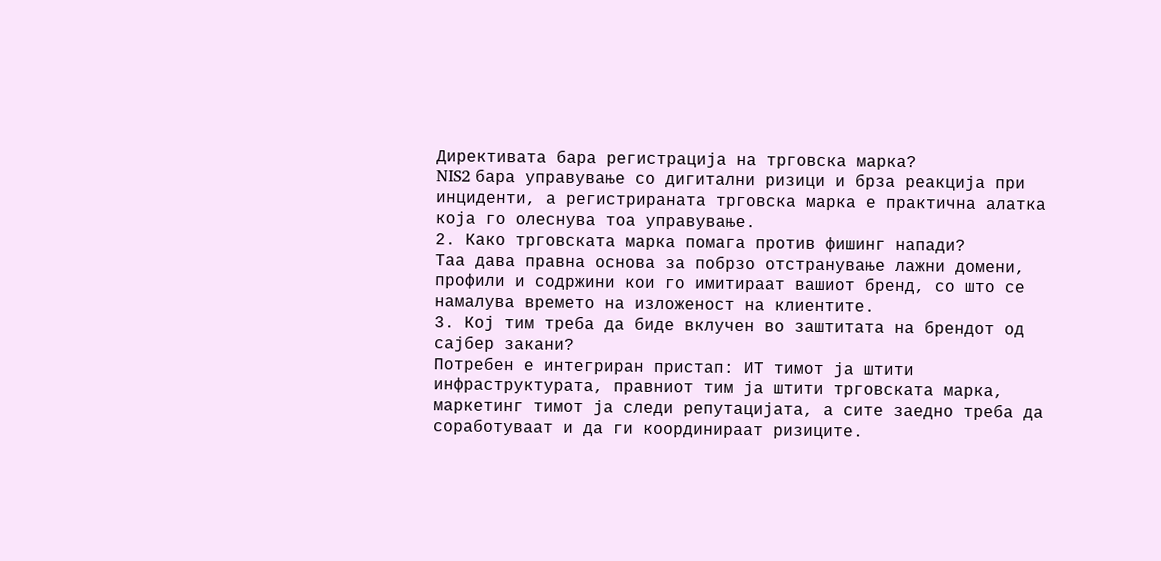Директивата бара регистрација на трговска марка?
NIS2 бара управување со дигитални ризици и брза реакција при инциденти, а регистрираната трговска марка е практична алатка која го олеснува тоа управување.
2. Како трговската марка помага против фишинг напади?
Таа дава правна основа за побрзо отстранување лажни домени, профили и содржини кои го имитираат вашиот бренд, со што се намалува времето на изложеност на клиентите.
3. Кој тим треба да биде вклучен во заштитата на брендот од сајбер закани?
Потребен е интегриран пристап: ИТ тимот ја штити инфраструктурата, правниот тим ја штити трговската марка, маркетинг тимот ја следи репутацијата, а сите заедно треба да соработуваат и да ги координираат ризиците.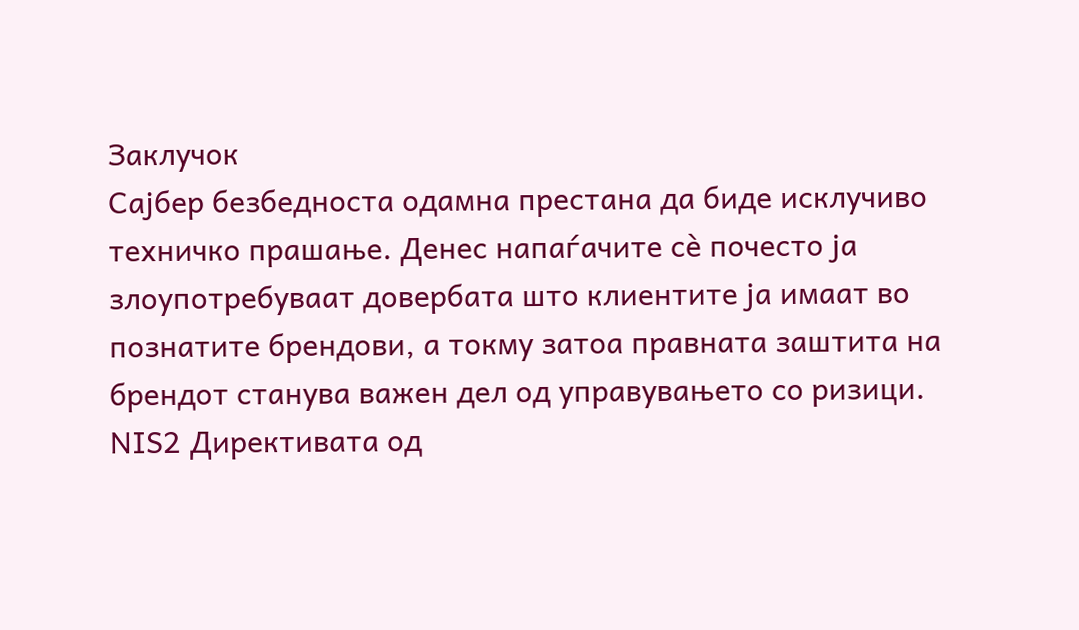Заклучок
Сајбер безбедноста одамна престана да биде исклучиво техничко прашање. Денес напаѓачите сè почесто ја злоупотребуваат довербата што клиентите ја имаат во познатите брендови, а токму затоа правната заштита на брендот станува важен дел од управувањето со ризици.
NIS2 Директивата од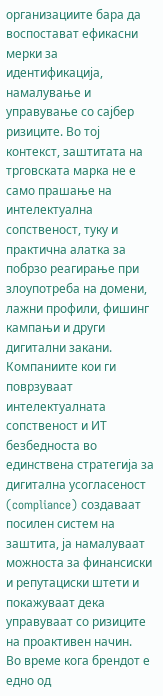организациите бара да воспостават ефикасни мерки за идентификација, намалување и управување со сајбер ризиците. Во тој контекст, заштитата на трговската марка не е само прашање на интелектуална сопственост, туку и практична алатка за побрзо реагирање при злоупотреба на домени, лажни профили, фишинг кампањи и други дигитални закани.
Компаниите кои ги поврзуваат интелектуалната сопственост и ИТ безбедноста во единствена стратегија за дигитална усогласеност (compliance) создаваат посилен систем на заштита, ја намалуваат можноста за финансиски и репутациски штети и покажуваат дека управуваат со ризиците на проактивен начин.
Во време кога брендот е едно од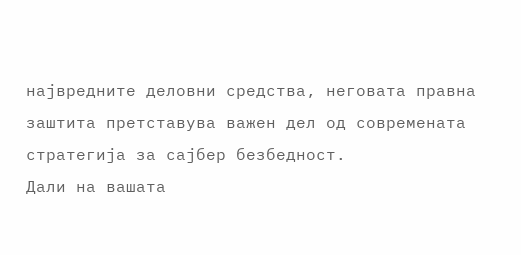највредните деловни средства, неговата правна заштита претставува важен дел од современата стратегија за сајбер безбедност.
Дали на вашата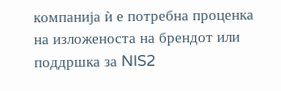компанија ѝ е потребна проценка на изложеноста на брендот или поддршка за NIS2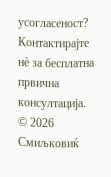усогласеност? Контактирајте нè за бесплатна првична консултација.
© 2026 Смиљковиќ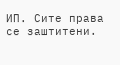ИП. Сите права се заштитени.